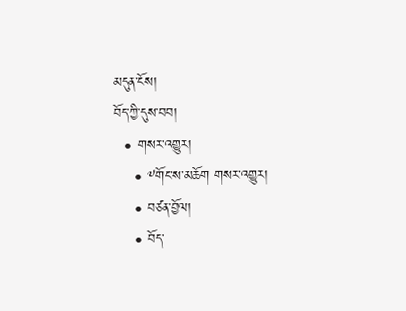མདུན་ངོས།
བོད་ཀྱི་དུས་བབ།
  • གསར་འགྱུར།
    • ༸གོང་ས་མཆོག གསར་འགྱུར།
    • བཙན་བྱོལ།
    • བོད་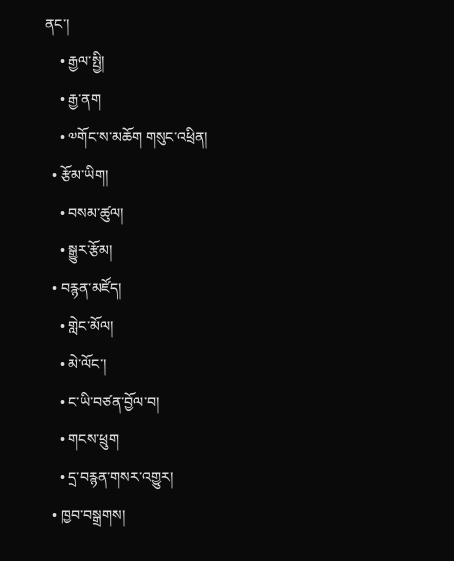ནང་།
    • རྒྱལ་སྤྱི།
    • རྒྱ་ནག
    • ༧གོང་ས་མཆོག གསུང་འཕྲིན།
  • རྩོམ་ཡིག།
    • བསམ་ཚུལ།
    • སྒྱུར་རྩོམ།
  • བརྙན་མཛོད།
    • གླེང་མོལ།
    • མེ་ལོང་།
    • ང་ཡི་བཙན་བྱོལ་བ།
    • གངས་ཕྲུག
    • དྲ་བརྙན་གསར་འགྱུར།
  • ཁྱབ་བསྒྲགས།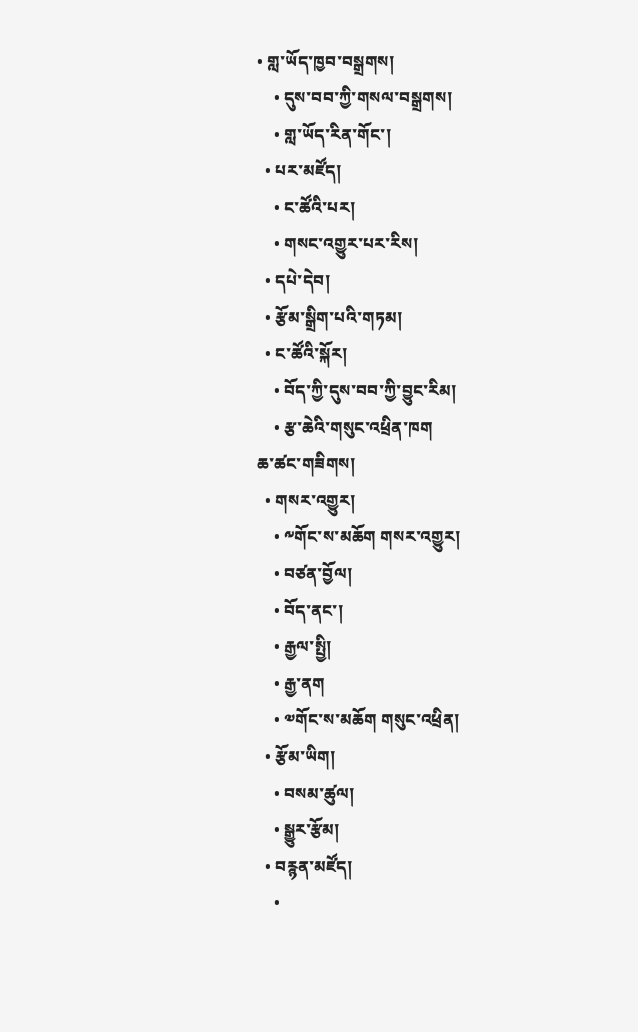• གླ་ཡོད་ཁྱབ་བསྒྲགས།
    • དུས་བབ་ཀྱི་གསལ་བསྒྲགས།
    • གླ་ཡོད་རིན་གོང་།
  • པར་མཛོད།
    • ང་ཚོའི་པར།
    • གསང་འགྱུར་པར་རིས།
  • དཔེ་དེབ།
  • རྩོམ་སྒྲིག་པའི་གཏམ།
  • ང་ཚོའི་སྐོར།
    • བོད་ཀྱི་དུས་བབ་ཀྱི་བྱུང་རིམ།
    • རྩ་ཆེའི་གསུང་འཕྲིན་ཁག
ཆ་ཚང་གཟིགས།
  • གསར་འགྱུར།
    • ༸གོང་ས་མཆོག གསར་འགྱུར།
    • བཙན་བྱོལ།
    • བོད་ནང་།
    • རྒྱལ་སྤྱི།
    • རྒྱ་ནག
    • ༧གོང་ས་མཆོག གསུང་འཕྲིན།
  • རྩོམ་ཡིག།
    • བསམ་ཚུལ།
    • སྒྱུར་རྩོམ།
  • བརྙན་མཛོད།
    •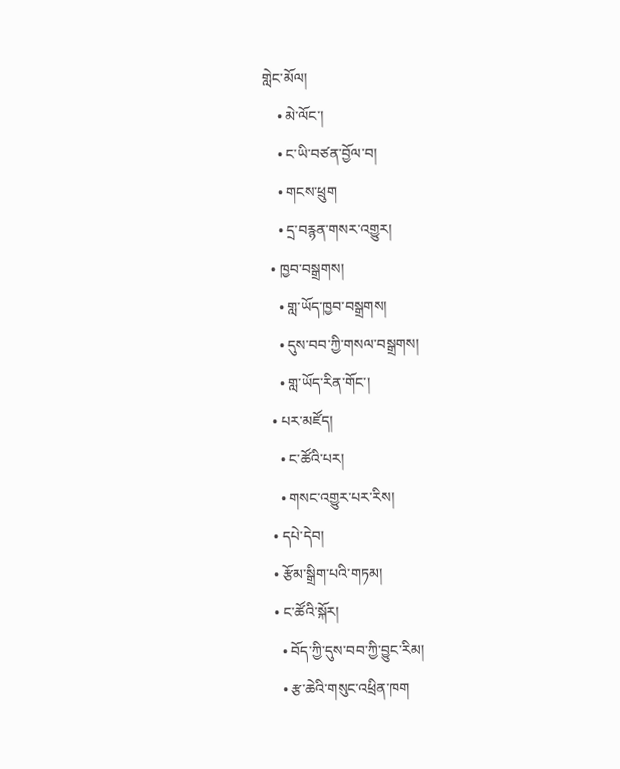གླེང་མོལ།
    • མེ་ལོང་།
    • ང་ཡི་བཙན་བྱོལ་བ།
    • གངས་ཕྲུག
    • དྲ་བརྙན་གསར་འགྱུར།
  • ཁྱབ་བསྒྲགས།
    • གླ་ཡོད་ཁྱབ་བསྒྲགས།
    • དུས་བབ་ཀྱི་གསལ་བསྒྲགས།
    • གླ་ཡོད་རིན་གོང་།
  • པར་མཛོད།
    • ང་ཚོའི་པར།
    • གསང་འགྱུར་པར་རིས།
  • དཔེ་དེབ།
  • རྩོམ་སྒྲིག་པའི་གཏམ།
  • ང་ཚོའི་སྐོར།
    • བོད་ཀྱི་དུས་བབ་ཀྱི་བྱུང་རིམ།
    • རྩ་ཆེའི་གསུང་འཕྲིན་ཁག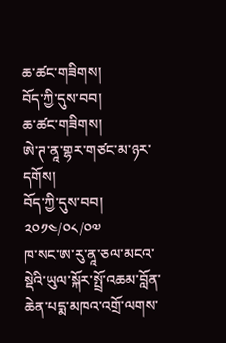ཆ་ཚང་གཟིགས།
བོད་ཀྱི་དུས་བབ།
ཆ་ཚང་གཟིགས།
ཨེ་ཊ་ནཱ་གྷར་གཙང་མ་ཉར་དགོས།
བོད་ཀྱི་དུས་བབ།
༢༠༡༤/༠༨/༠༧
ཁ་སང་ཨ་རུ་ནཱ་ཅལ་མངའ་སྡེའི་ཡུལ་སྐོར་སྤྲོ་འཆམ་བློན་ཆེན་པདྨ་མཁའ་འགྲོ་ལགས་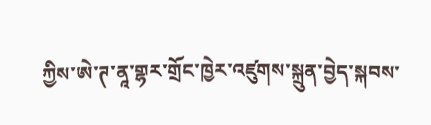ཀྱིས་ཨེ་ཊ་ནཱ་གྷར་གྲོང་ཁྱེར་འཛུགས་སྐྲུན་བྱེད་སྐབས་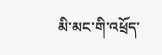མི་མང་གི་འཕྲོད་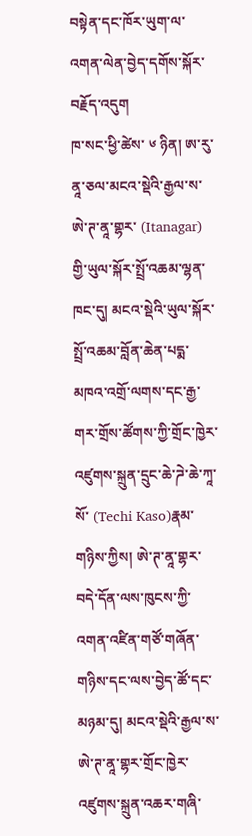བསྟེན་དང་ཁོར་ཡུག་ལ་འགན་ལེན་བྱེད་དགོས་སྐོར་བརྗོད་འདུག
ཁ་སང་ཕྱི་ཚེས་ ༦ ཉིན། ཨ་རུ་ནཱ་ཅལ་མངའ་སྡེའི་རྒྱལ་ས་ཨེ་ཊ་ནཱ་གྷར་ (Itanagar) གྱི་ཡུལ་སྐོར་སྤྲོ་འཆམ་ལྷན་ཁང་དུ། མངའ་སྡེའི་ཡུལ་སྐོར་སྤྲོ་འཆམ་བློན་ཆེན་པདྨ་མཁའ་འགྲོ་ལགས་དང་རྒྱ་གར་གྲོས་ཚོགས་ཀྱི་གྲོང་ཁྱེར་འཛུགས་སྐྲུན་དྲུང་ཆེ་ཌེ་ཆེ་ཀཱ་སོ་ (Techi Kaso)རྣམ་གཉིས་ཀྱིས། ཨེ་ཊ་ནཱ་གྷར་བདེ་དོན་ལས་ཁུངས་ཀྱི་འགན་འཛིན་གཙོ་གཞོན་གཉིས་དང་ལས་བྱེད་ཚོ་དང་མཉམ་དུ། མངའ་སྡེའི་རྒྱལ་ས་ཨེ་ཊ་ནཱ་གྷར་གྲོང་ཁྱེར་འཛུགས་སྐྲུན་འཆར་གཞི་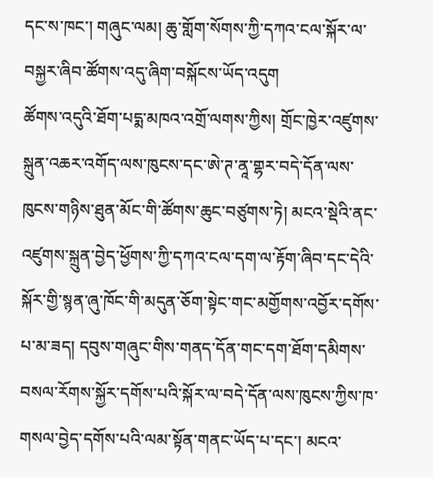དང་ས་ཁང་། གཞུང་ལམ། ཆུ་གློག་སོགས་ཀྱི་དཀའ་ངལ་སྐོར་ལ་བསྐྱར་ཞིབ་ཚོགས་འདུ་ཞིག་བསྐོངས་ཡོད་འདུག
ཚོགས་འདུའི་ཐོག་པདྨ་མཁའ་འགྲོ་ལགས་ཀྱིས། གྲོང་ཁྱེར་འཛུགས་སྐྲུན་འཆར་འགོད་ལས་ཁུངས་དང་ཨེ་ཊ་ནཱ་གྷར་བདེ་དོན་ལས་ཁུངས་གཉིས་ཐུན་མོང་གི་ཚོགས་ཆུང་བཙུགས་ཏེ། མངའ་སྡེའི་ནང་འཛུགས་སྐྲུན་བྱེད་ཕྱོགས་ཀྱི་དཀའ་ངལ་དག་ལ་རྟོག་ཞིབ་དང་དེའི་སྐོར་གྱི་སྙན་ཞུ་ཁོང་གི་མདུན་ཅོག་སྟེང་གང་མགྱོགས་འབྱོར་དགོས་པ་མ་ཟད། དབུས་གཞུང་གིས་གནད་དོན་གང་དག་ཐོག་དམིགས་བསལ་རོགས་སྐྱོར་དགོས་པའི་སྐོར་ལ་བདེ་དོན་ལས་ཁུངས་ཀྱིས་ཁ་གསལ་བྱེད་དགོས་པའི་ལམ་སྟོན་གནང་ཡོད་པ་དང་། མངའ་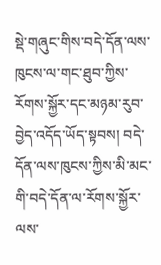སྡེ་གཞུང་གིས་བདེ་དོན་ལས་ཁུངས་ལ་གང་ཐུབ་ཀྱིས་རོགས་སྐྱོར་དང་མཉམ་རུབ་བྱེད་འདོད་ཡོད་སྟབས། བདེ་དོན་ལས་ཁུངས་ཀྱིས་མི་མང་གི་བདེ་དོན་ལ་རོགས་སྐྱོར་ལས་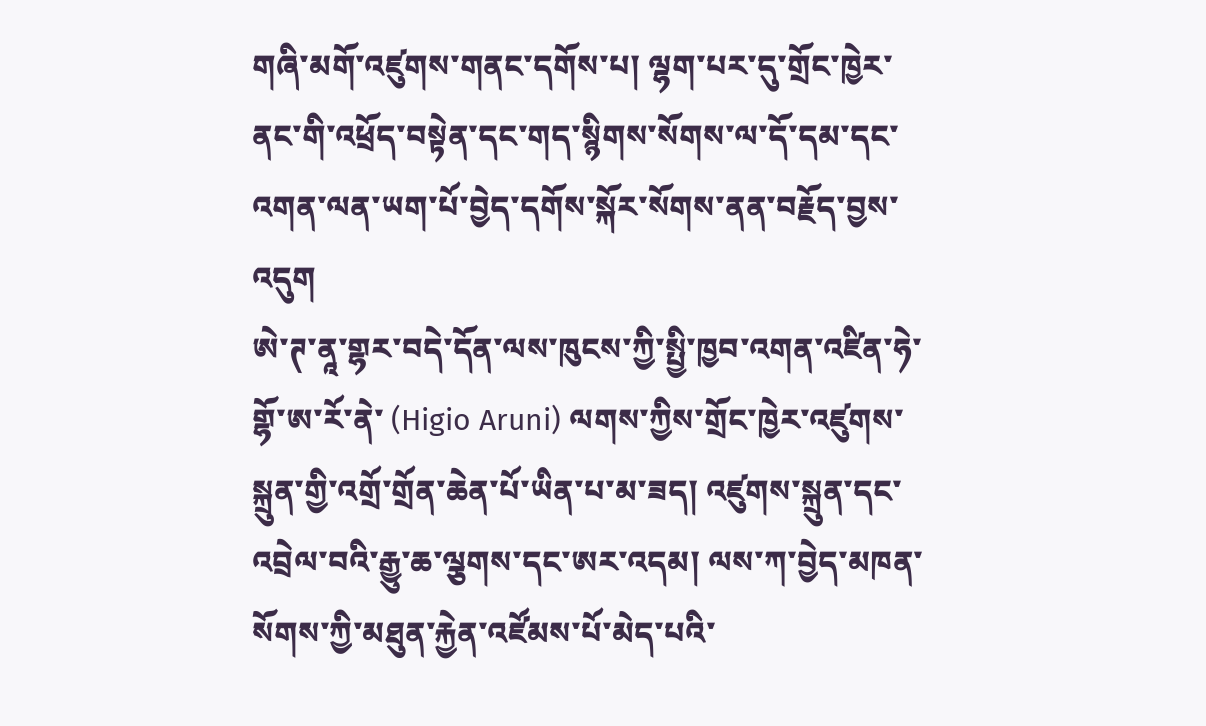གཞི་མགོ་འཛུགས་གནང་དགོས་པ། ལྷག་པར་དུ་གྲོང་ཁྱེར་ནང་གི་འཕྲོད་བསྟེན་དང་གད་སྙིགས་སོགས་ལ་དོ་དམ་དང་འགན་ལན་ཡག་པོ་བྱེད་དགོས་སྐོར་སོགས་ནན་བརྗོད་བྱས་འདུག
ཨེ་ཊ་ནཱ་གྷར་བདེ་དོན་ལས་ཁུངས་ཀྱི་སྤྱི་ཁྱབ་འགན་འཛིན་ཧེ་གྷོ་ཨ་རོ་ནེ་ (Higio Aruni) ལགས་ཀྱིས་གྲོང་ཁྱེར་འཛུགས་སྐྲུན་གྱི་འགྲོ་གྲོན་ཆེན་པོ་ཡིན་པ་མ་ཟད། འཛུགས་སྐྲུན་དང་འབྲེལ་བའི་རྒྱུ་ཆ་ལྕགས་དང་ཨར་འདམ། ལས་ཀ་བྱེད་མཁན་སོགས་ཀྱི་མཐུན་རྐྱེན་འཛོམས་པོ་མེད་པའི་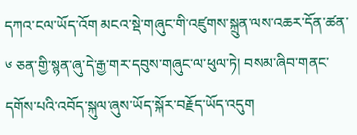དཀའ་ངལ་ཡོད་འོག མངའ་སྡེ་གཞུང་གི་འཛུགས་སྐྲུན་ལས་འཆར་དོན་ཚན་ ༦ ཅན་གྱི་སྙན་ཞུ་དེ་རྒྱ་གར་དབུས་གཞུང་ལ་ཕུལ་ཏེ། བསམ་ཞིབ་གནང་དགོས་པའི་འབོད་སྐུལ་ཞུས་ཡོད་སྐོར་བརྗོད་ཡོད་འདུག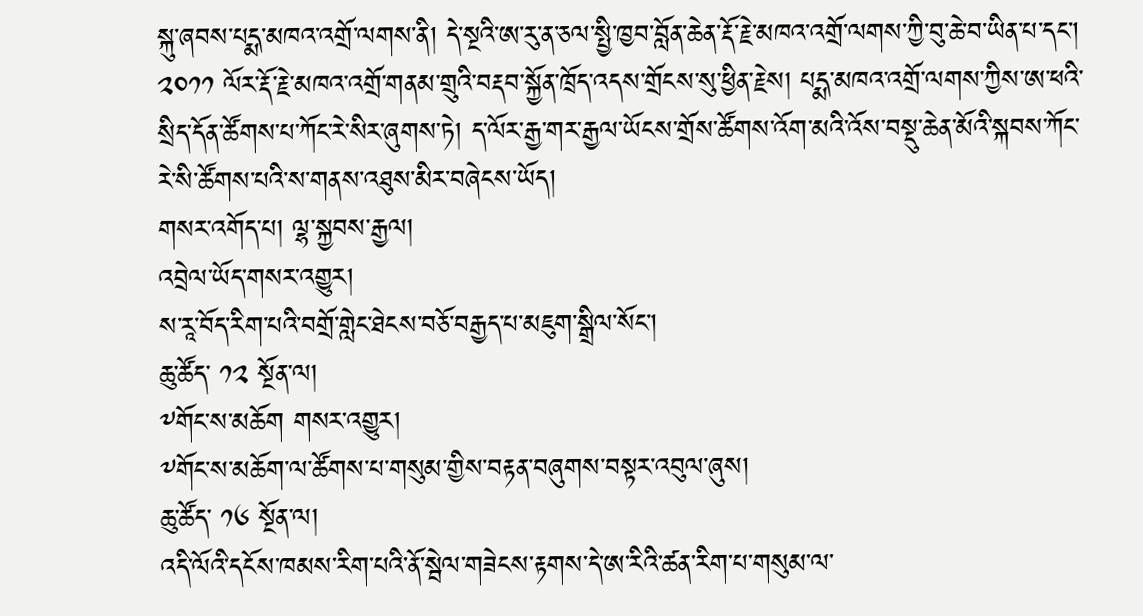སྐུ་ཞབས་པདྨ་མཁའ་འགྲོ་ལགས་ནི། དེ་སྔའི་ཨ་རུ་ན་ཅལ་སྤྱི་ཁྱབ་བློན་ཆེན་རྡོ་རྗེ་མཁའ་འགྲོ་ལགས་ཀྱི་བུ་ཆེ་བ་ཡིན་པ་དང་། ༢༠༡༡ ལོར་རྡོ་རྗེ་མཁའ་འགྲོ་གནམ་གྲུའི་བརྡབ་སྐྱོན་ཁྲོད་འདས་གྲོངས་སུ་ཕྱིན་རྗེས། པདྨ་མཁའ་འགྲོ་ལགས་ཀྱིས་ཨ་ཕའི་སྲིད་དོན་ཚོགས་པ་ཀོང་རེ་སིར་ཞུགས་ཏེ། ད་ལོར་རྒྱ་གར་རྒྱལ་ཡོངས་གྲོས་ཚོགས་འོག་མའི་འོས་བསྡུ་ཆེན་མོའི་སྐབས་ཀོང་རེ་སི་ཚོགས་པའི་ས་གནས་འཐུས་མིར་བཞེངས་ཡོད།
གསར་འགོད་པ། ལྷ་སྐྱབས་རྒྱལ།
འབྲེལ་ཡོད་གསར་འགྱུར།
ས་རཱ་བོད་རིག་པའི་བགྲོ་གླེང་ཐེངས་བཅོ་བརྒྱད་པ་མཇུག་སྒྲིལ་སོང་།
ཆུ་ཚོད་ ༡༢ སྔོན་ལ།
༸གོང་ས་མཆོག གསར་འགྱུར།
༸གོང་ས་མཆོག་ལ་ཚོགས་པ་གསུམ་གྱིས་བརྟན་བཞུགས་བསྟར་འབུལ་ཞུས།
ཆུ་ཚོད་ ༡༦ སྔོན་ལ།
འདི་ལོའི་དངོས་ཁམས་རིག་པའི་ནོ་སྦེལ་གཟེངས་རྟགས་དེ་ཨ་རིའི་ཚན་རིག་པ་གསུམ་ལ་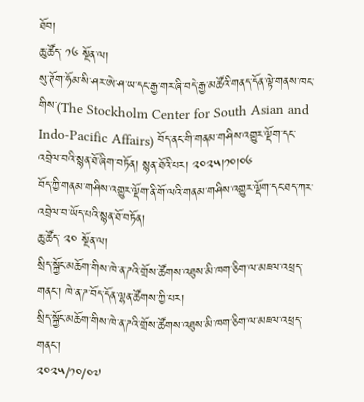ཐོབ།
ཆུ་ཚོད་ ༡༦ སྔོན་ལ།
སུ་ཊོག་ཧོམ་སི་ཤར་ཨེ་ཤ་ཡ་དང་རྒྱ་གར་ཞི་བདེ་རྒྱ་མཚོའི་གནད་དོན་ལྟེ་གནས་ཁང་གིས་(The Stockholm Center for South Asian and Indo-Pacific Affairs) བོད་ནང་གི་གནམ་གཤིས་འགྱུར་ལྡོག་དང་འབྲེལ་བའི་སྙན་ཐོ་ཞིག་བཏོན། སྙན་ཐོའི་པར། ༢༠༢༥།༡༠།༠༦
བོད་ཀྱི་གནམ་གཤིས་འགྱུར་ལྡོག་ནི་གོ་ལའི་གནམ་གཤིས་འགྱུར་ལྡོག་དང་ཐད་ཀར་འབྲེལ་བ་ཡོད་པའི་སྙན་ཐོ་བཏོན།
ཆུ་ཚོད་ ༢༠ སྔོན་ལ།
སྲིད་སྐྱོང་མཆོག་གིས་ཁེ་ན་ཌའི་གྲོས་ཚོགས་འཐུས་མི་ཁག་ཅིག་ལ་མཇལ་འཕྲད་གནང་། ཁེ་ན་ཌ་བོད་དོན་ལྷན་ཚོགས་ཀྱི་པར།
སྲིད་སྐྱོང་མཆོག་གིས་ཁེ་ན་ཌའི་གྲོས་ཚོགས་འཐུས་མི་ཁག་ཅིག་ལ་མཇལ་འཕྲད་གནང་།
༢༠༢༥/༡༠/༠༧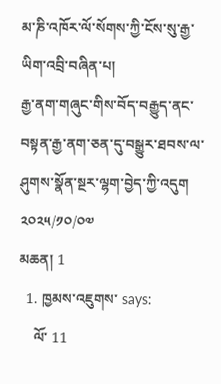མ་ཎི་འཁོར་ལོ་སོགས་ཀྱི་ངོས་སུ་རྒྱ་ཡིག་འབྲི་བཞིན་པ།
རྒྱ་ནག་གཞུང་གིས་བོད་བརྒྱུད་ནང་བསྟན་རྒྱ་ནག་ཅན་དུ་བསྒྱུར་ཐབས་ལ་ཤུགས་སྣོན་སྔར་ལྷག་བྱེད་ཀྱི་འདུག
༢༠༢༥/༡༠/༠༧
མཆན། 1
  1. ཁྱམས་འཇུགས་ says:
    ལོ་ 11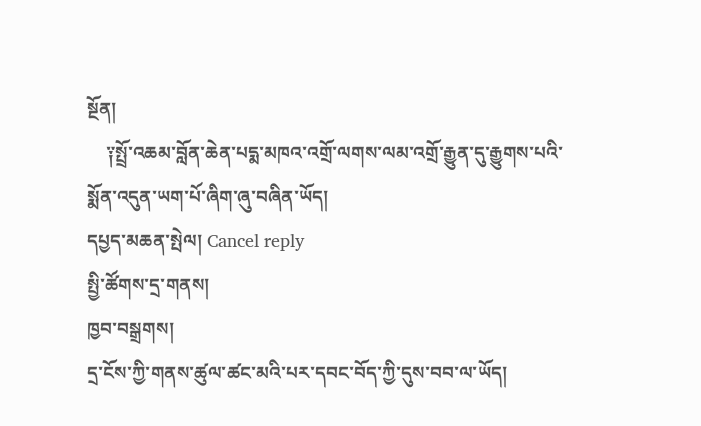སྔོན།
    ༑སྤྲོ་འཆམ་བློན་ཆེན་པདྨ་མཁའ་འགྲོ་ལགས་ལམ་འགྲོ་རྒྱུན་དུ་རྒྱུགས་པའི་སྨོན་འདུན་ཡག་པོ་ཞིག་ཞུ་བཞིན་ཡོད།
དཔྱད་མཆན་སྤེལ། Cancel reply
སྤྱི་ཚོགས་དྲ་གནས།
ཁྱབ་བསྒྲགས།
དྲ་ངོས་ཀྱི་གནས་ཚུལ་ཚང་མའི་པར་དབང་བོད་ཀྱི་དུས་བབ་ལ་ཡོད།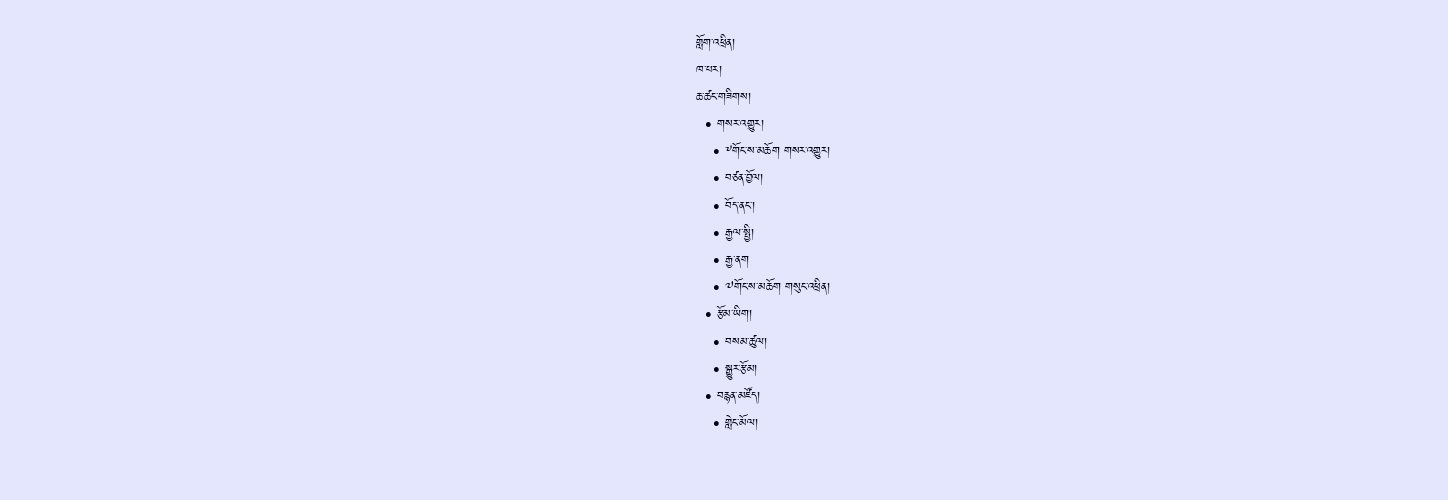གློག་འཕྲིན།
ཁ་པར།
ཆ་ཚང་གཟིགས།
  • གསར་འགྱུར།
    • ༸གོང་ས་མཆོག གསར་འགྱུར།
    • བཙན་བྱོལ།
    • བོད་ནང་།
    • རྒྱལ་སྤྱི།
    • རྒྱ་ནག
    • ༧གོང་ས་མཆོག གསུང་འཕྲིན།
  • རྩོམ་ཡིག།
    • བསམ་ཚུལ།
    • སྒྱུར་རྩོམ།
  • བརྙན་མཛོད།
    • གླེང་མོལ།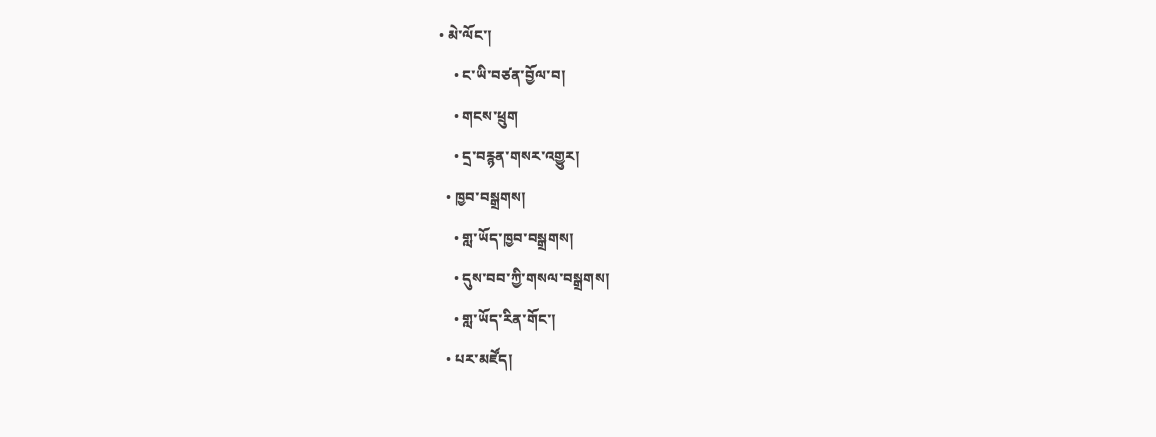• མེ་ལོང་།
    • ང་ཡི་བཙན་བྱོལ་བ།
    • གངས་ཕྲུག
    • དྲ་བརྙན་གསར་འགྱུར།
  • ཁྱབ་བསྒྲགས།
    • གླ་ཡོད་ཁྱབ་བསྒྲགས།
    • དུས་བབ་ཀྱི་གསལ་བསྒྲགས།
    • གླ་ཡོད་རིན་གོང་།
  • པར་མཛོད།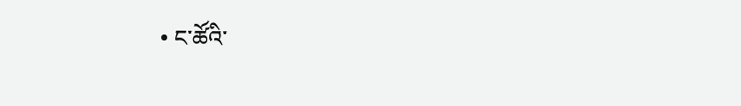• ང་ཚོའི་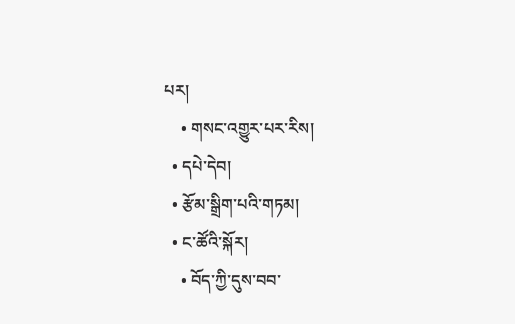པར།
    • གསང་འགྱུར་པར་རིས།
  • དཔེ་དེབ།
  • རྩོམ་སྒྲིག་པའི་གཏམ།
  • ང་ཚོའི་སྐོར།
    • བོད་ཀྱི་དུས་བབ་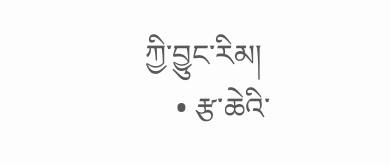ཀྱི་བྱུང་རིམ།
    • རྩ་ཆེའི་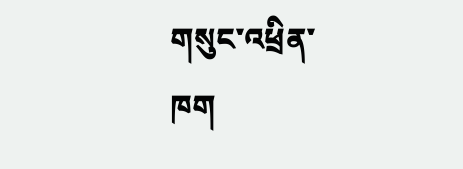གསུང་འཕྲིན་ཁག